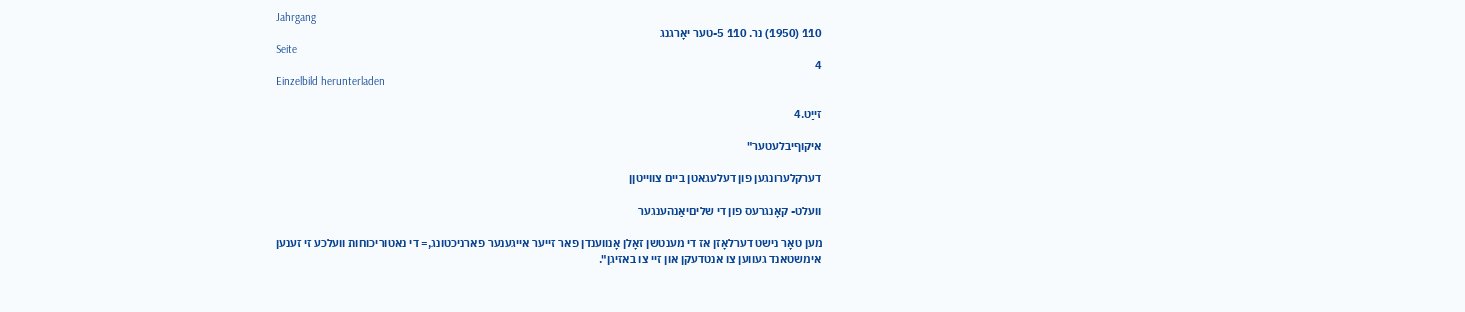Jahrgang
110 (1950) נר. 110 5-טער יאָרגנג
Seite
4
Einzelbild herunterladen

זייַט.4

איקוףיבלעטער"

דערקלערונגען פון דעלעגאטן ביים צווייטןן

וועלט- קאָנגרעס פון די שליםיאַנהענגער

מען טאָר נישט דערלאָזן אז די מענטשן זאָלן אָנווענדן פאר זייער אייגענער פארניכטונג,= די נאטוריכוחות וועלכע זי זענען אימשטאנד געווען צו אנטדעקן און זיי צו באזיגן".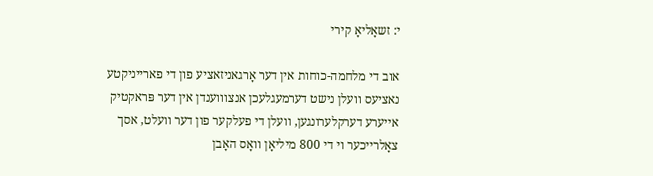י: זשאָליאָ קירי

אוב די מלחמה-כוחות אין דער אָרגאניזאציע פון די פארייניקטע נאציעס וועלן נישט דערמעגלעכן אנצוווענדן אין דער פּראקטיק אייערע דערקלערונגען, וועלן די פעלקער פון דער וועלט, אסך צאָלרייכער וי די 800 מיליאָן װאָס האָבן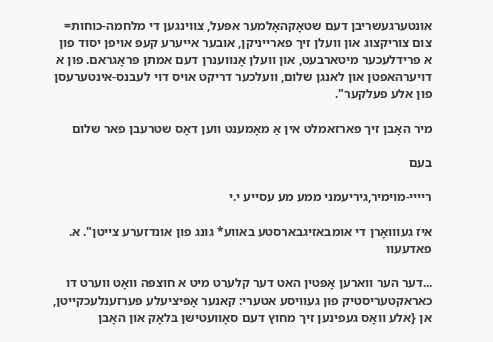אונטערגעשריבן דעם שטאָקהאָלמער אפּעל, צווינגען די מלחמה-כוחות= צום צוריקצוג און וועלן זיך פארייניקן, אובער אייערע קעפּ אויפן יסוד פון א פרידלעכער מיטארבעט, און וועלן אָנווענרן דעם אמתן פּראָגראם. פון א דויערהאפטן און לאנגן שלום, וועלכער דריקט אויס דוי לעבנס-אינטערעסן פון אלע פעלקער".

מיר האָבן זיך פארזאמלט אין אַ מאָמענט ווען דאָס שטרעבן פאר שלום

בעם

ריייי-מוימיר,גיריעמני ממע מע עסייע י.י

איז געװואָרן די אומבאזיגבארסטע באווע* גונג פון אונדזערע צייטן". א. פאדעעוו

...דער הער ווארען אָפּטין האט דער קלערט מיט א חוצפּה װאָט ווערט דו כאראקטעריסטיק פון געוויסע אטערי: קאנער אָפּיציעלע פּערזענלעכקייטן, אן {אלע װאָס געפינען זיך מחוץ דעם סאָוועטישן בּלאָק און האָבן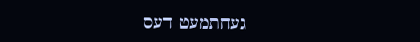געחתמעט דעס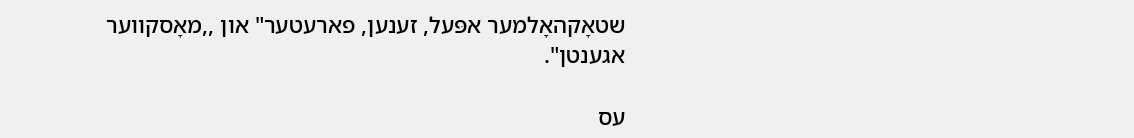שטאָקהאָלמער אפּעל, זענען, פארעטער" און ,,מאָסקווער אגענטן".

עס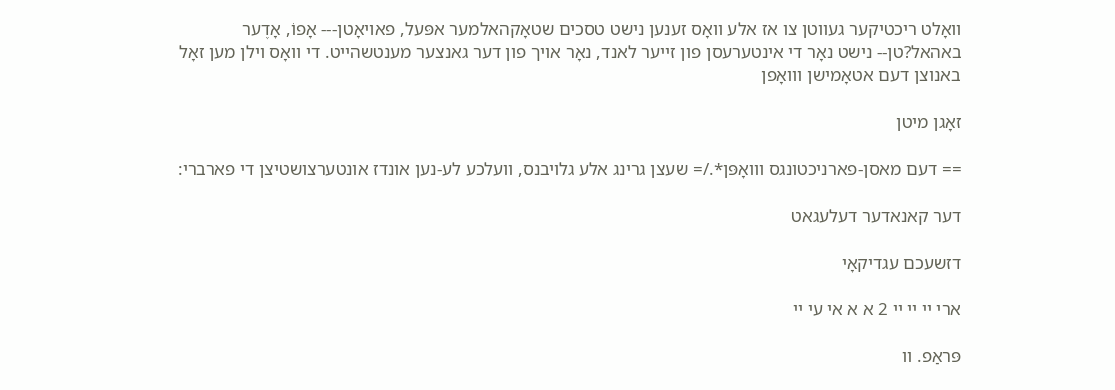װאָלט ריכטיקער געווטן צו אז אלע װאָס זענען נישט טסכים שטאָקהאלמער אפּעל, פאױאָטן--- אָפוֹ, אָדֶער באהאל?טן-- נישט נאָר די אינטערעסן פון זייער לאנד, נאָר אויך פון דער גאנצער מענטשהייט. די װאָס וילן מען זאָל באנוצן דעם אטאָמישן וװאָפן

זאָגן מיטן

== דעם מאסן-פארניכטונגס װואָפּן*./= שעצן גרינג אלע גלויבנס, וועלכע לע-נען אונדז אונטערצושטיצן די פארברי:

דער קאנאדער דעלעגאט

דזשעכם עגדיקאָי

ארי יי יי יי 2 א א אי עי יי

פּראַפ. וו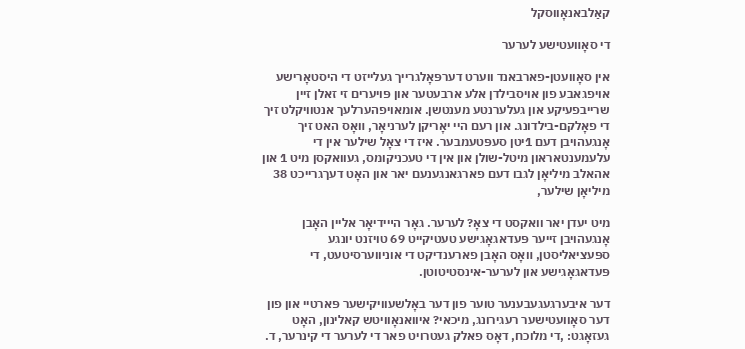קאַלבאנאָווסקל

די סאָװעטישע לערער

אין סאָוועטן-פארבאנד ווערט דערפּאָלגרייך געלייזט די היסטאָרישע אויפגאבע פון אויסבילדן אלע ארבעטער און פּויערים זי זאלן זיין שרייבפעיקע און געלערנטע מענטשן. אומאויפהערלעך אנטוויקלט זיך די פאָלקם-בילדונג. און רעם היי יאָריקן לערניאָר, װאָס האט זיך אָנגעהויבן דעם 1יטן סעפּטעמבער. איז די צאָל שילער אין די עלעמענטאראון מיטל-שולן און אין די טעכניקומס, געוואקסן מיט 1 און אהאלב מיליאָן לגבו דעם פארגאנגענעם יאר און האָט דעךגרייכט 38 מיליאָן שילער,

מיט יעדן יאר וואקסט די צאָ? לערער. גאָר הײידיאָר אליין האָבן אָנגעהויבן זייער פּעדאגאָגישע טעטיקייט 69 טויזנט יונגע ספּעציאליסטן, װאָס האָבן פארענדיקט די אוניווערסיטעט, די פּעדאגאָגישע און לערער-אינסטיטוטן.

דער איבערגעגעבענער טוער פון דער באָלשעוויקישער פּארטיי און פון דער סאָוועטישער רעגירונג, מיכאי? איוואנאָוויטש קאלינון, האָט געזאָגט: ,די מלוכח, דאָס פאלק געטרויט פאר די לערער די קינרער, ד.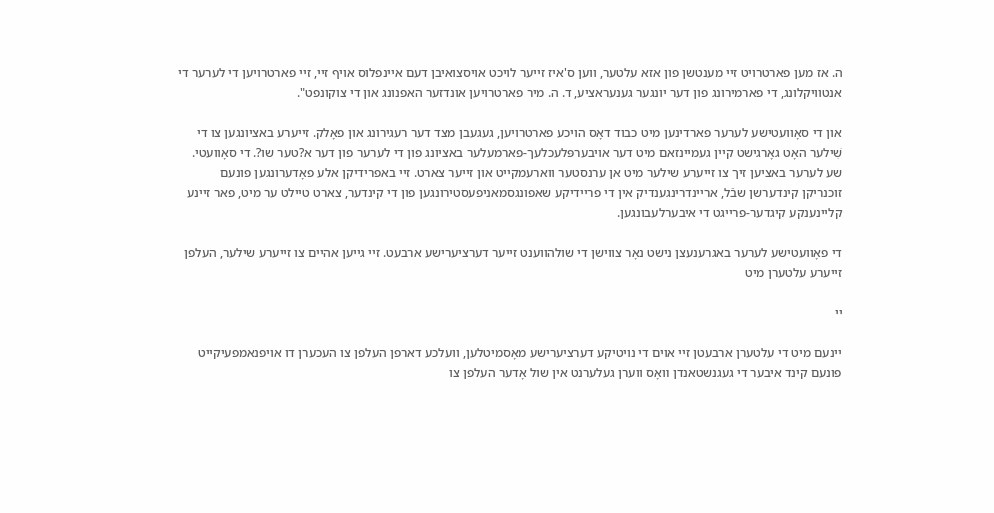ה. אז מען פארטרויט זיי מענטשן פון אזא עלטער, ווען ס'איז זייער לויכט אויסצואיבן דעם איינפלוס אויף זיי, זיי פארטרויען די לערער די אנטוויקלונג, די פארמירונג פון דער יונגער גענעראציע, ד. ה. מיר פארטרויען אונדזער האפנונג און די צוקונפט".

און די סאָוועטישע לערער פארדינען מיט כבוד דאָס הויכע פארטרויען, געגעבן מצד דער רעגירונג און פאָלק. זייערע באציונגען צו די שִׁילער האָט גאָרגישט קיין געמיינזאם מיט דער אויבערפּלעכלעך-פארמעלער באציונג פון די לערער פון דער א?טער שו?. די סאָוועטי. שע לערער באציען זיך צו זייערע שילער מיט אן ערנסטער ווארעמקייט און זייער צארט. זיי באפרידיקן אלע פאָדערונגען פונעם זוכנריקן קינדערשן שבֿל, אריינדרינגענדיק אין די פריידיקע שאפונגסמאניפעסטירונגען פון די קינדער, צארט טיילט ער מיט, פאר זיינע קליינענקע קיגדער-פרייגט די איבערלעבונגען.

די פאָוועטישע לערער באגרענעצן נישט נאָר צווישן די שולהווענט זייער דערציערישע ארבעט. זיי גייען אהיים צו זייערע שילער, העלפן זייערע עלטערן מיט

יי

יינעם מיט די עלטערן ארבעטן זיי אוים די נויטיקע דערציערישע מאָסמיטלען, וועלכע דארפן העלפן צו העכערן דו אויפנאמפעיקייט פונעם קינד איבער די געגנשטאנדן װאָס ווערן געלערנט אין שול אָדער העלפן צו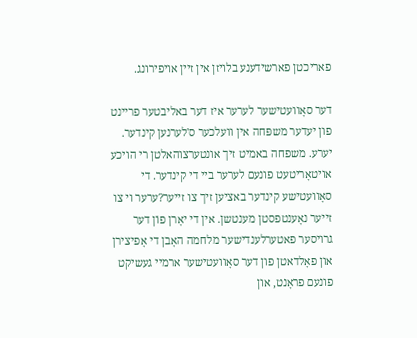פאריכטן פארשידענע בלויזן אין זיין אויפירונג.

דער סאָוועטישער לערער איז דער באליבטער פריינט פון יעדער משפּחה אין וועלכער ס'לערנען קינדער. יערע. משפחה באמיט זיך אונטערצוהאלטן רי הויכע אויטאָריטעט פונעם לערער ביי די קינדער. די סאָוועטישע קינדער באציען זיך צו זייער?ערער וי צו זייער נאָענטפסטן מענטשן. אין די יאָרן פוֹן דער גרויסער פאטערלענדישער מלחמה האָבן די אָפיצירן און פאָלדאטן פון דער סאָוועטישער ארמיי געשיקט פונעם פראָנט, און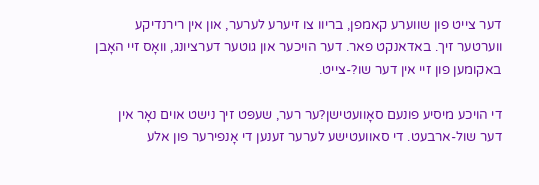דער צייט פון שווערע קאמפן, בריוו צו זיערע לערער, און אין רירנדיקע ווערטער זיך. באדאנקט פאר. דער הויכער און גוטער דערציונג, וואָס זיי האָבן באקומען פון זיי אין דער שו?-צייט.

די הויכע מיסיע פונעם סאָוועטישן?ער רער, שעפּט זיך נישט אוים נאָר אין דער שול-ארבעט. די סאוועטישע לערער זענען די אָנפירער פון אלע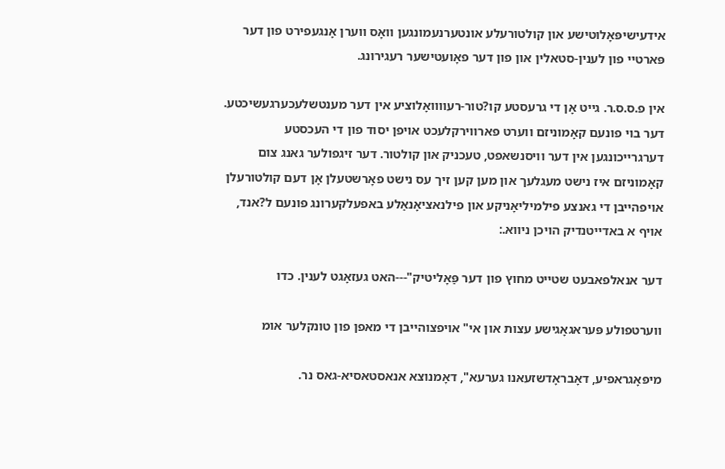אידעישיפּאָלוטישע און קולטורעלע אונטערנעמונגען װאָס ווערן אָנגעפירט פון דער פּארטיי פון לענין-סטאלין און פון דער פאָועטישער רעגירונג.

אין פ.ס.ס.ר. גייט אָן די גרעסטע קו?טור-רעוװואָלוציע אין דער מענטשלעכערגעשיכטע. דער בוי פונעם קאָמוניזם ווערט פארווירקלעכט אויפן יסוד פון די העכסטע דערגרייכונגען אין דער וויסנשאפט, טעכניק און קולטור. דער זיגפולער גאנג צום קאָמוניזם איז נישט מעגלעך און מען קען זיך עס נישט פאָרשטעלן אָן דעם קולטורעלן אויפהייבן די גאנצע פילמיליאָניקע און פילנאציאָנאַלע באפעלקערונג פונעם ל?אנד, אויף א באדייטנדיק הויכן ניווא.:

דער אנאלפאבעט שטייט מחוץ פון דער פַּאָליטיק"---האט געזאָגט לענין. כדו

ווערטפולע פּעראגאָגישע עצות און אי" אויפצוהייבן די מאפן פון טונקלער אומ

מיפּאָגראפיע, דאָבראָדשזעאנו גערעא", דאָמנוצא אנאסטאסיא-גאס נר.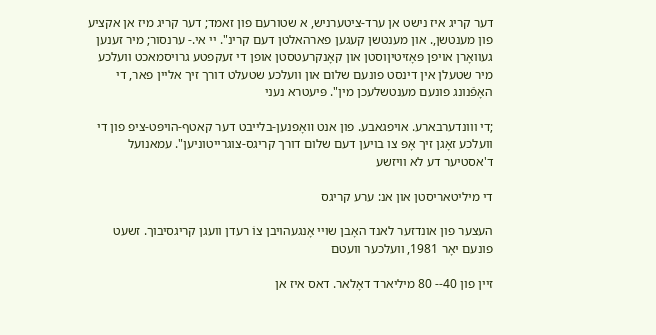דער קריג איז נישט אן ערד-ציטערניש, א שטורעם פון זאמד; דער קריג מיז אן אקציע פון מענטשן,. און מענטשן קעגען פארהאלטן דעם קרינ". יי אי.- ערנסור; מיר זענען געוואָרן אויפן פּאָזיטיןוסטן און קאָנקרעטסטן אופן די זעקפטע גרויסמאכט וועלכע מיר שטעלן אין דינסט פונעם שלום און וועלכע שטעלט דורך זיך אליין פאר, די האָפֿנונג פונעם מענטשלעכן מין". פּיעטרא נעני

;די ווונדערבארע. אויפגאבע. פון אנט װאָפנען-בלייבט דער קאטף-הויפּט-ציפ פון די וועלכע זאָגן זיך אָפּ צו בויען דעם שלום דורך קריגס-צוגרייטוניען". עמאנועל ד'אסטיער דע לא וויזשע

די מיליטאריסטן און אנ: ערע קריגס

העצער פון אונדזער לאנד האָבן שויי אָנגעהויבן צוֹ רעדן וועגן קריגסיבוך. זשעט פונעם יאָר 1981, וועלכער וועטם

זיין פון 40-- 80 מיליארד דאָלאר. דאס איז אן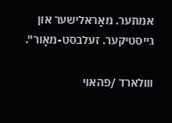אמתער. מאָראלישער און גייסטיקער. זעלבסט-מאָור".

ווולארד /פהאוי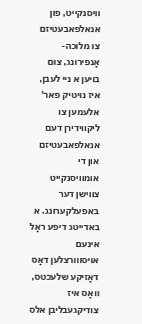וויסנקייט, פון אנאלפאבעטיזם צו מלוכה-אָנפירונג, צום בויען א ניי לעבן, איז נויטיק פאר' אלעמען צו ליקווידירן דעם אנאלפאבעטיזם און די אומוויסנקייט צווישן דער באפעלקערונג. א באדייטג דיפע ראָל אינעם אויסווורצלען דאָס דאָזיקע שלעכטס, װאָס איז צודיקגעבליבן אלס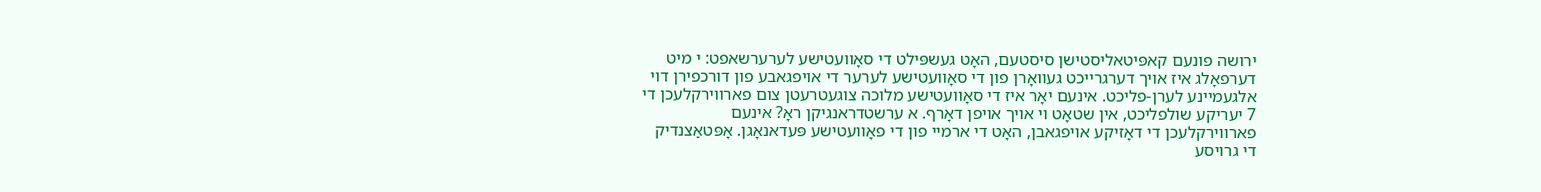ירושה פונעם קאפּיטאליסטישן סיסטעם, האָט געשפּילט די סאָוועטישע לערערשאפט: י מיט דערפאָלג איז אויך דערגרייכט געװאָרן פון די סאָוועטישע לערער די אויפגאבע פון דורכפירן דוי אלגעמיינע לערן-פליכט. אינעם יאָר איז די סאָוועטישע מלוכה צוגעטרעטן צום פארווירקלעכן די 7 יעריקע שולפליכט, אין שטאָט וי אויך אויפן דאָרף. א ערשטדראנגיקן ראָ? אינעם פארווירקלעכן די דאָזיקע אויפגאבן, האָט די ארמיי פון די פאָוועטישע פּעדאנאָגן. אָפּטאַצנדיק די גרויסע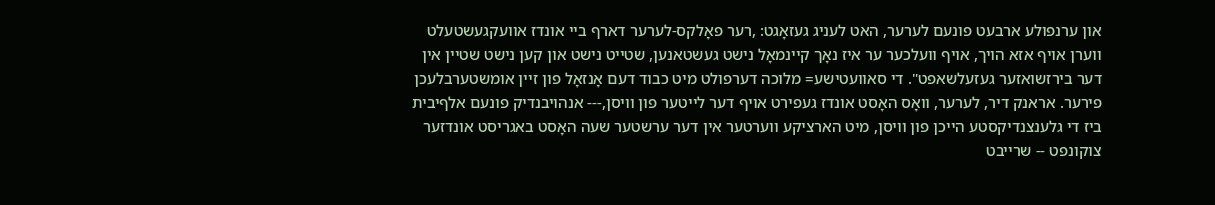און ערנפולע ארבעט פונעם לערער, האט לעניג געזאָגט: ,רער פאָלקס-לערער דארף ביי אונדז אוועקגעשטעלט ווערן אויף אזא הויך, אויף וועלכער ער איז נאָך קיינמאָל נישט געשטאנען, שטייט נישט און קען נישט שטיין אין דער בירזשואזער געזעלשאפט". די סאוועטישע= מלוכה דערפולט מיט כבוד דעם אָנזאָל פון זיין אומשטערבלעכן פירער. אראנק דיר, לערער, וואָס האָסט אונדז געפירט אויף דער לייטער פון וויסן,--- אנהויבנדיק פונעם אלףיבית ביז די גלענצנדיקסטע הייכן פון וויסן, מיט הארציקע ווערטער אין דער ערשטער שעה האָסט באגריסט אונדזער צוקונפט -- שרייבט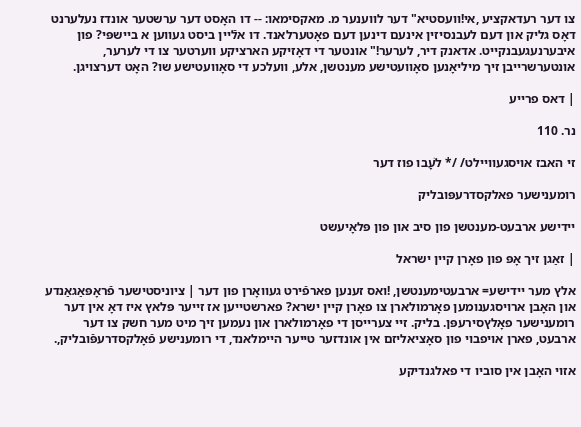צו דער רעדאקציע ,אי!וועסטיא" דער לווענער מ. מאקסימאו: -- דו האָסט דער ערשטער אונדז נעלערנט דאָס גליק און דעם לעבנסיזין אינעם דינען דעם פאָטערלאנד. דו אלֿיין ביסט געווען א ביישפּי? פון איבערנעגעבנקייט. אדאנק דיר, לערער!" אונטער די דאָזיקע הארציקע ווערטער צו די לערער, אונטערשרייבן זיך מיליאָנען סאָוועטישע מענטשן, אלע, וועלכע די סאָוועטישע שו? האָט דערצויגן.

| דאס פרייע

נר. 110

זי האבז אויסגעוויילט/ /* לֹעָבו פוז דער

רומענישער פאלקסדרעפּובליק

יידישע ארבעט-מענטשן פון סיב און פון פּלאָיעשט

| זאַגן זיך אָפּ פון פאָרן קיין ישראל

אלץ מער יידישע= ארבעטימענטשן, !ואס זענען פארפֿירט געוואָרן פון דער | ציוניסטישער פֿראָפּאַגאַנדע און האָבן ארויסגענומען פאָרמולארן צו פאָרן קיין ישרא? פארשטייען אז זייער פּלאץ איז דאָ אין דער רומענישער פאָלץסירעפּן. בליק. זיי צערייסן די פאָרמולארן און נעמען זיך מיט מער חשק צו דער ארבעט, פארן אויפבוי פון סאָציאליזם אין אונדזער טייער היימלאנד, די רומענישע פֿאָלקסדרעפּֿובליק,.

אזוי האָבן אין סוביו די פאלגנדיקע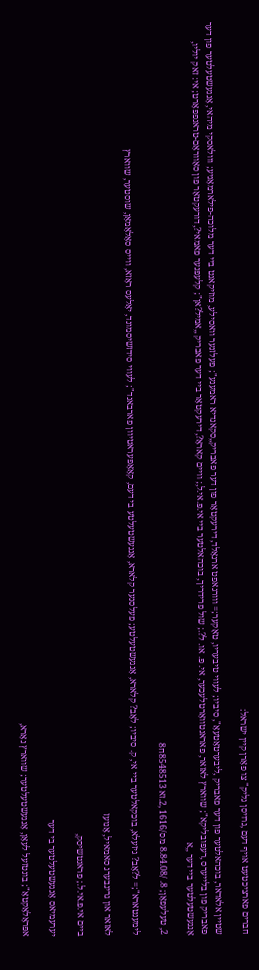חברים פארציכטעט אויף דעם ,גרויסן גליק" צו פאָרן קיין ישראל:

שטיין אלאדאר, בוכהאלטער פון דער פאבריק ,ליבערטאַטעאַ", סיביו; לעװי טיבעריו, טאָקער;= ווורגאפט ארנאָלד, דירעקטאָר פון דער פאבריק,,סקאנדיא ראמענע"; פעלזנער וואסילע, מוזיקאנט ביי דער מלוכה-פילארמאָניע; ווולאסקי מיהאי, אָנגעשטעלטער פון דער פאבריק פון בלייערס ,רעפּובליקא"; שווארץ לאזאר, פאראנטוואָרטלעכער, אי. פּ. או. ל?.; שול פרידריך, בוכהאלטער ביי אי.פּ.אי.ל,; וויים קאראָ?, דירעקטאָר ביי דער פאבריק ,,אמיל?אן"; קלעפּנער פאמאי?, דורעקטאָר פון סאָווראָם-טראנפפּאָרט; אי: זאק יוליו, אָנגעשטעלטער ביי דער ,,א

2, טעלעפאָן; 8. /8.84.08 מס/1616 ,2.זא 8548513ח8

לימענטארא";= ל?אָב? גיזעלא, בוכקאלטער ביי אי, ק. סיביו; לאָב? קלארא, אָנגעשטעלטע; פעלסנער קלארא, אָנגעשטעלטע בי דעם, קאָאָפּעראטיוון פארבאנד"; לעווי סידזשיסמונד, יאָלעס ראָזא, ווייס סאָלאָמאָן, שוסטער, שווארץ

לאזאר און גרינבערג סאמאיל, אָנועז

ביים אי.פּ.אי.ל.; פראנטשיסק,

יערעמיאס אָנגעשטעלטער בי דער

אפּראָלאַקטאַ"; בונטזעל לעאָן, אָנגעשטעלטער; שווארץ נאָרא,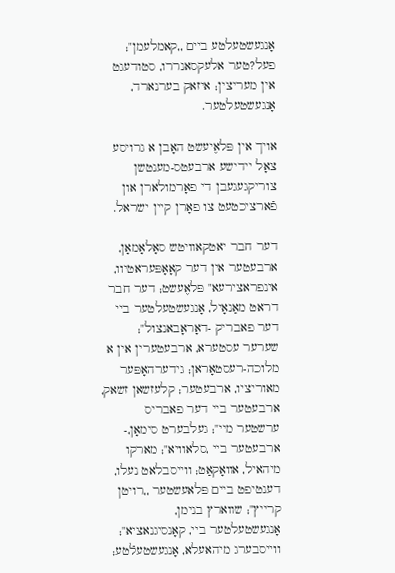אָנגעשטעלטע ביים ,,קאמלעמן"; פעל?טער אלעקסאנררו, סטודעגט אין מעריצין; איזאק בערנארד, אָנגעשטעלטער.

אויך אין פּלאֶיעשט האָבן א גרויסע צאָל יידישע ארבעטס-מענטשן צוריקגעגעבן די פאָרמולארן און פֿארציכטעט צו פאָרן קיין ישראל.

דער חבר יאטקאוויטש סאָלאָמאָן, ארבעטער אין דער קאָאָפּעראטיוו, אינפראצירעא" פּלאֶעשט; דער חבר דראט מאַנאָיל, אָנגעשטעלטער ביי דער פאבריק -דאָראָבאנצול"; שערער עסטערא, ארבעטערין אין א מלוכה-רעסטאָראן; גידערהאָפּער מאוריציו, ארבעטער; קלעזשאן זשאק, ארבעטער ביי דער פאבריס ערשטער מיי"; געלבערט סימאָן,- ארבעטער ביי ,סלאוויא"; מארקו מיהאיל, אװאָקאַט; ווייסבלאט נעלו, דענטיפט ביים פּלאעשטער ,,רויטן קרייץ"; שווארץ בנימן, אָנגעשטעלטער ביי, קאָנסיגנאציא"; ווייסבערג מיהאעלא, אָנגעשטעלֿטע;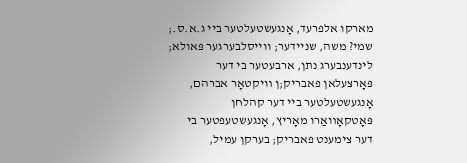מארקו אלפרעד, אָנגעשטעלטער ביי ג.א.ס.; שמי? משה, שניידער; ווייסלבערגער פּאולא; לינדענבערג נתן, ארבעטער בי דער פּאָרצעלאן פאבריק;ן װיקטאָר אברהם, אָנגעשטעלטער ביי דער קהלחן פּאָטקאָװאַרו מאָריץ, אָנגעשטעפטער בי דער צימענט פאבריק; בערקן עמיל,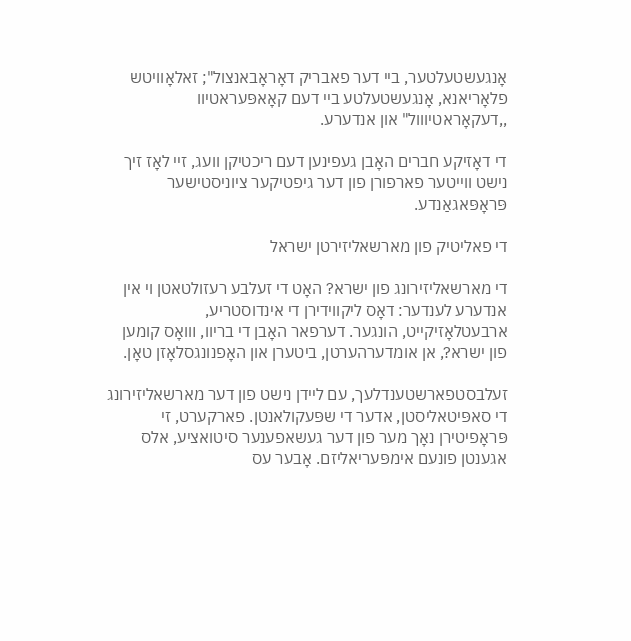אָנגעשטעלטער, ביי דער פאבריק דאָראָבאנצול"; זאלאָוויטש פלאָריאנא, אָנגעשטעלטע ביי דעם קאָאפּעראטיוו ,,דעקאָראטיווול" און אנדערע.

די דאָזיקע חברים האָבן געפינען דעם ריכטיקן וועג, זיי לאָז זיך נישט ווייטער פארפורן פון דער גיפטיקער ציוניסטישער פּראָפּאגאַנדע.

די פאליטיק פון מארשאליזירטן ישראל

די מארשאליזירונג פון ישרא? האָט די זעלבע רעזולטאטן וי אין אנדערע לענדער: דאָס ליקווידירן די אינדוסטריע, ארבעטלאָזיקייט, הונגער. דערפאר האָבן די בריוו, װואָס קומען פון ישרא?, אן אומדערהערטן, ביטערן און האָפנונגסלאָזן טאָן.

זעלבסטפארשטענדלעך, עם ליידן נישט פון דער מארשאליזירונג די סאפּיטאליסטן, אדער די שפּעקולאנטן. פארקערט, זי פּראָפיטירן נאָך מער פון דער געשאפענער סיטואציע, אלס אגענטן פונעם אימפּעריאליזם. אָבער עס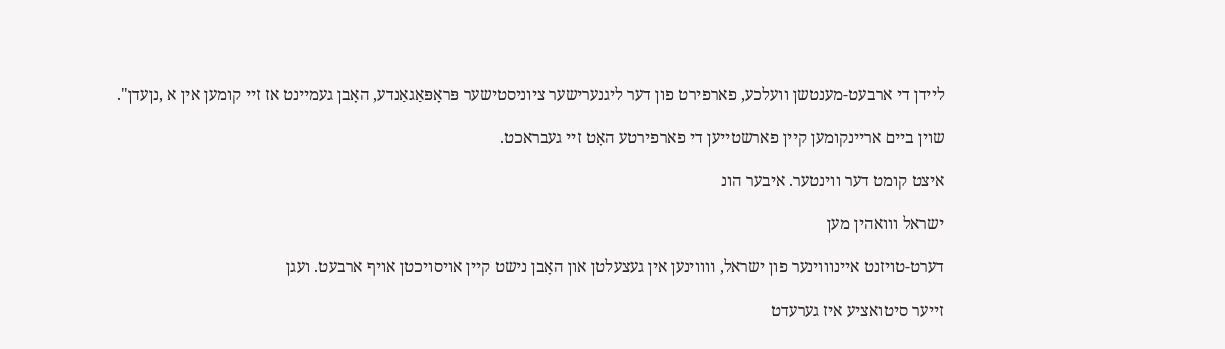ליידן די ארבעט-מענטשן וועלכע, פארפירט פון דער ליגנערישער ציוניסטישער פּראָפּאַגאַנדע, האָבן געמיינט אז זיי קומען אין א ,נןעדן".

שוין ביים אריינקומען קיין פארשטייען די פארפירטע האָט זיי געבראכט.

איצט קומט דער ווינטער. איבער הונ

ישראל ווואהין מען

דערט-טויזנט איינוווינער פון ישראל, װווינען אין געצעלטן און האָבן נישט קיין אויסויכטן אויף ארבעט. ועגן

זייער סיטואציע איז גערעדט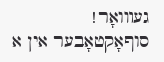געװואָר! סוףאָקטאָבער אין א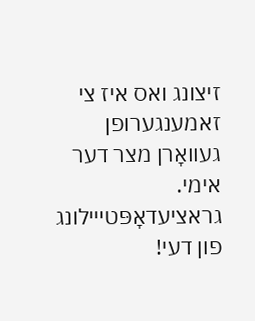זיצונג ואס איז צי זאמענגערופן געוואָרן מצר דער אימי. גראציעדאָפּטײילונג פון דעי!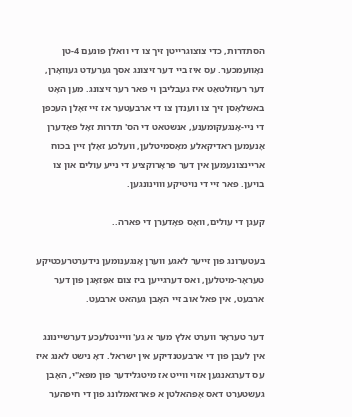הסתדרות, כדי צוצוגרייטן זיך צו די וואלן פונעם 4-טן נאָוועמכער. עס איז ביי דער זיצונג אסך גערעדט געוואָרן, דער רעזולטאַט איז געבליבן וי פאר רער זיצונג. מען האָט באשלאָסן זיך צו ווענדן צו די ארבעטער אז זיי זאָלן העכפן די ניי-אָנגעקומענע, אנשטאט די הס' תדרות זאָל פאָדערן אָנעמען ראדיקאלע מאָסמיטלען, וועלכע זאָלן זיין בכוח אריינצונעמען אין דער פּראָרוקציע די נייע עולים און צו בויען. פאר זיי די נויטיקע וווינונגען.

קעגן די עולים, װאָס פאָדערן די פארה..

בעטערונג פון זייער לאגע ווערן אָנגענומען נידערטרעכטיקע טעראָר-מיטלען, ואס דערגייען ביז צום אִפַּזאָגן פון דער ארבעט, אין פאל אוב זיי האָבן געהאט ארבעט.

דער טעראָר ווערט אלץ מער א גע' וויינטלעכע דערשיינונג אין לעבן פון די ארבעטנדיקע אין ישראל. דאָ נישט לאנג איז עס דערגאנגען אזוי ווייט אז מיטגלידער פון מפּא"י, האָבן געשטערט דאס אָפּהאלטן א פארזאמלונג פון די חיפהער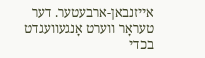אייזנבאן-ארבעטער. דער טעראָר ווערט אָנגעוועגדט בכדי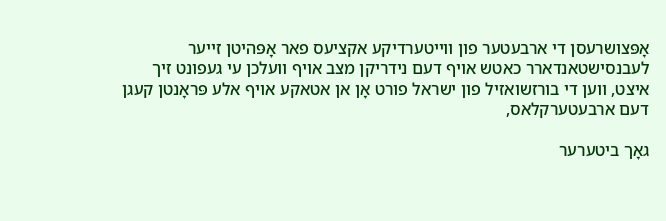אָפּצושרעסן די ארבעטער פון ווייטערדיקע אקציעס פאר אָפּהיטן זייער לעבנסישטאנדארר כאטש אויף דעם נידריקן מצב אויף וועלכן עי געפונט זיך איצט, ווען די בורזשואזיל פון ישראל פורט אָן אן אטאקע אויף אלע פּראָנטן קעגן דעם ארבעטערקלאס,

גאָך ביטערער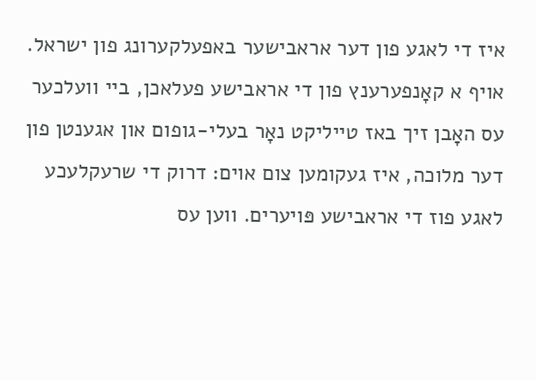איז די לאגע פון דער אראבישער באפעלקערונג פון ישראל. אויף א קאָנפערענץ פון די אראבישע פעלאכן, ביי וועלכער עס האָבן זיך באז טייליקט נאָר בעלי-גופום און אגענטן פון דער מלוכה, איז געקומען צום אוים: דרוק די שרעקלעכע לאגע פוז די אראבישע פּויערים. ווען עס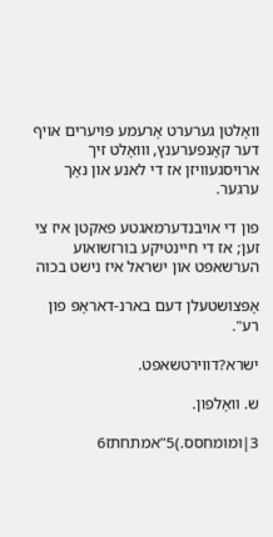וואָלטן גערערט אָרעמע פּויערים אויף דער קאָנפערענץ, װואָלט זיך ארויסגעוויזן אז די לאנע און נאָך ערגער.

פון די אויבנדערמאגטע פאקטן איז צי זען; אז די חיינטיקע בורזשואוע הערשאפט און ישראל איז נישט בכוה

אָפּצושטעלן דעם בארנ-דאראָפּ פון רע".

ישרא?דווירטשאפט.

ש. װאָלפון.

3|ומומחסס.)5"אמתחתז6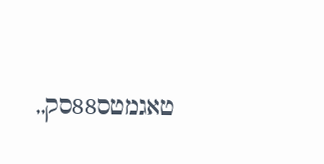טאגמטס88סק,,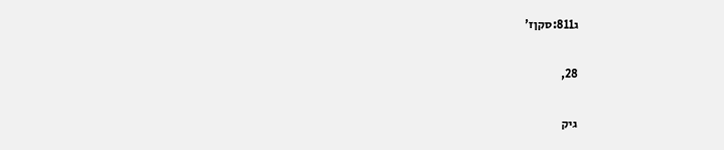ג811:סקןז'

28,

גיק